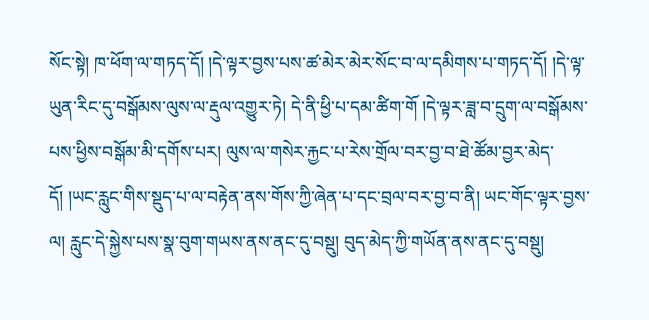སོང་སྟེ། ཁ་ཕོག་ལ་གཏད་དོ། །དེ་ལྟར་བྱས་པས་ཚ་མེར་མེར་སོང་བ་ལ་དམིགས་པ་གཏད་དོ། །དེ་ལྟ་ཡུན་རིང་དུ་བསྒོམས་ལུས་ལ་རྡུལ་འགྱུར་ཏེ། དེ་ནི་ཕྱི་པ་དམ་ཚིག་གོ །དེ་ལྟར་ཟླ་བ་དྲུག་ལ་བསྒོམས་པས་ཕྱིས་བསྒོམ་མི་དགོས་པར། ལུས་ལ་གསེར་རྐྱང་པ་རེས་གྲོལ་བར་བྱ་བ་ཐེ་ཚོམ་བྱར་མེད་དོ། །ཡང་རླུང་གིས་སྡུད་པ་ལ་བརྟེན་ནས་གོས་ཀྱི་ཞེན་པ་དང་བྲལ་བར་བྱ་བ་ནི། ཡང་གོང་ལྟར་བྱས་ལ། རླུང་དེ་སྐྱེས་པས་སྣ་བུག་གཡས་ནས་ནང་དུ་བསྡུ། བུད་མེད་ཀྱི་གཡོན་ནས་ནང་དུ་བསྡུ།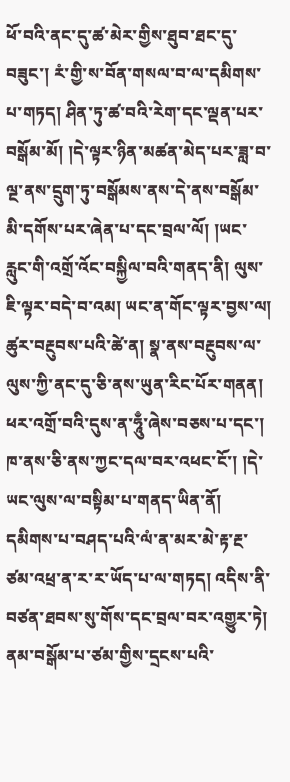ཕོ་བའི་ནང་དུ་ཚ་མེར་གྱིས་ཐུབ་ཐང་དུ་བཟུང་། རཾ་གྱི་ས་བོན་གསལ་བ་ལ་དམིགས་པ་གཏད། ཤིན་ཏུ་ཚ་བའི་རེག་དང་ལྡན་པར་བསྒོམ་མོ། །དེ་ལྟར་ཉིན་མཚན་མེད་པར་ཟླ་བ་ལྔ་ནས་དྲུག་ཏུ་བསྒོམས་ནས་དེ་ནས་བསྒོམ་མི་དགོས་པར་ཞེན་པ་དང་བྲལ་ལོ། །ཡང་རླུང་གི་འགྲོ་འོང་བསྐྱིལ་བའི་གནད་ནི། ལུས་ཇི་ལྟར་བདེ་བ་འམ། ཡང་ན་གོང་ལྟར་བྱས་ལ། ཚུར་བརྔུབས་པའི་ཚེ་ན། སྣ་ནས་བརྔུབས་ལ་ལུས་ཀྱི་ནང་དུ་ཅི་ནས་ཡུན་རིང་པོར་གནན། ཕར་འགྲོ་བའི་དུས་ན་ཧཱུྃ་ཞེས་བཅས་པ་དང་། ཁ་ནས་ཅི་ནས་ཀྱང་དལ་བར་འཕང་ངོ་། །དེ་ཡང་ལུས་ལ་བསྟིམ་པ་གནད་ཡིན་ནོ། དམིགས་པ་བཤད་པའི་ལཾ་ན་མར་མེ་རྟ་རྔ་ཙམ་འཕྲ་ན་ར་ར་ཡོད་པ་ལ་གཏད། འདིས་ནི་བཙན་ཐབས་སུ་གོས་དང་བྲལ་བར་འགྱུར་ཏེ། ནམ་བསྒོམ་པ་ཙམ་གྱིས་དྲངས་པའི་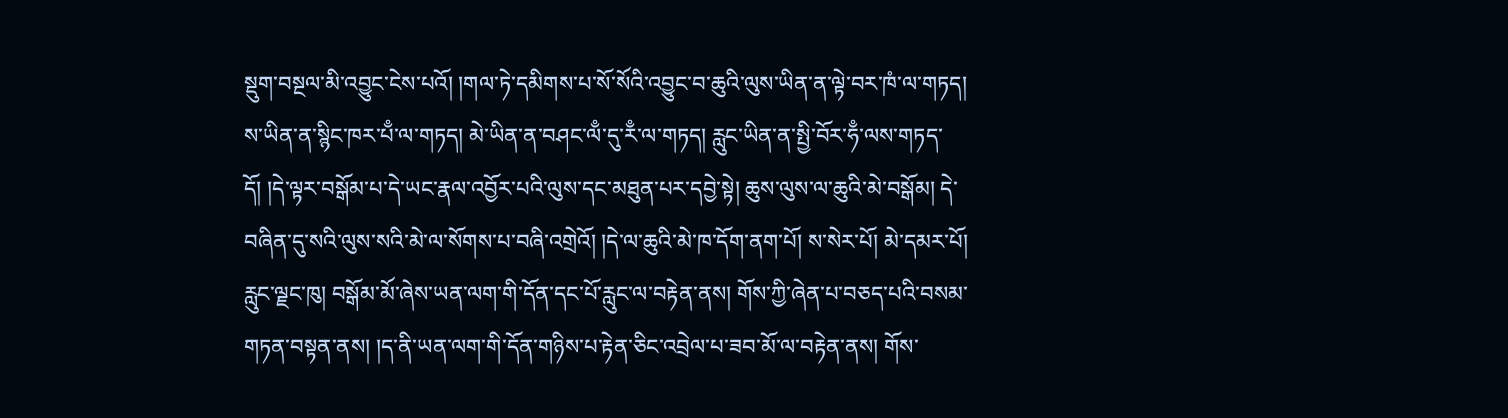སྡུག་བསྔལ་མི་འབྱུང་ངེས་པའོ། །གལ་ཏེ་དམིགས་པ་སོ་སོའི་འབྱུང་བ་ཆུའི་ལུས་ཡིན་ན་ལྟེ་བར་ཁཾ་ལ་གཏད། ས་ཡིན་ན་སྙིང་ཁར་པྃ་ལ་གཏད། མེ་ཡིན་ན་བཤང་ལྃ་དུ་རྃ་ལ་གཏད། རླུང་ཡིན་ན་སྤྱི་བོར་ཧྃ་ལས་གཏད་དོ། །དེ་ལྟར་བསྒོམ་པ་དེ་ཡང་རྣལ་འབྱོར་པའི་ལུས་དང་མཐུན་པར་དབྱེ་སྟེ། ཆུས་ལུས་ལ་ཆུའི་མེ་བསྒོམ། དེ་བཞིན་དུ་སའི་ལུས་སའི་མེ་ལ་སོགས་པ་བཞི་འགྲེའོ། །དེ་ལ་ཆུའི་མེ་ཁ་དོག་ནག་པོ། ས་སེར་པོ། མེ་དམར་པོ། རླུང་ལྗང་ཁུ། བསྒོམ་མོ་ཞེས་ཡན་ལག་གི་དོན་དང་པོ་རླུང་ལ་བརྟེན་ནས། གོས་ཀྱི་ཞེན་པ་བཅད་པའི་བསམ་གཏན་བསྟན་ནས། །ད་ནི་ཡན་ལག་གི་དོན་གཉིས་པ་རྟེན་ཅིང་འབྲེལ་པ་ཟབ་མོ་ལ་བརྟེན་ནས། གོས་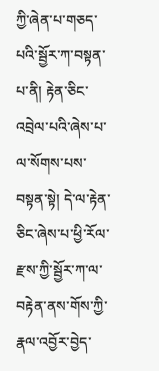ཀྱི་ཞེན་པ་གཅད་པའི་སྦྱོར་ཀ་བསྟན་པ་ནི། རྟེན་ཅིང་འབྲེལ་པའི་ཞེས་པ་ལ་སོགས་པས་བསྟན་སྟེ། དེ་ལ་རྟེན་ཅིང་ཞེས་པ་ཕྱི་རོལ་རྫས་ཀྱི་སྦྱོར་ཀ་ལ་བརྟེན་ནས་གོས་ཀྱི་རྣལ་འབྱོར་བྱེད་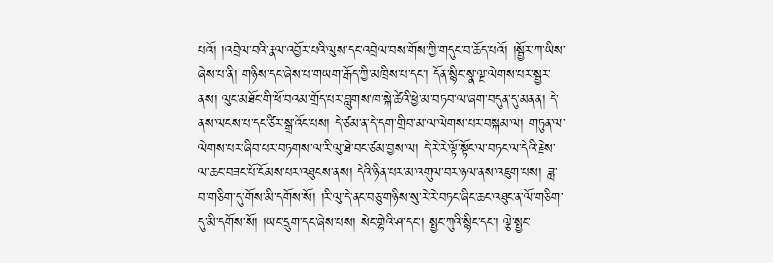པའོ། །འབྲེལ་བའི་རྣལ་འབྱོར་པའི་ལུས་དང་འབྲེལ་བས་གོས་ཀྱི་གདུང་བ་ཆོད་པའོ། །སྦྱོར་ཀ་ཡིས་ཞེས་པ་ནི། གཉིས་དང་ཞེས་པ་གཡག་རྒོད་ཀྱི་མཁྲིས་པ་དང་། དོན་སྙིང་སྣ་ལྔ་ལེགས་པར་སྦྱར་ནས། ལུང་མཐོང་གི་ཕོ་བའམ་གྲོད་པར་བླུགས་ཁ་སྐེ་ཚེའི་ཕྱེ་མ་བཏབ་ལ་ཞག་བདུན་དུ་མནན། དེ་ནས་ལངས་པ་དང་ཙིར་སྒྲ་འོང་པས། དེ་ཙམ་ན་དེ་དག་གྲིབ་མ་ལ་ལེགས་པར་བསྐམ་ལ། གཏུན་ལ་ལེགས་པར་ཞིབ་པར་བཏགས་ལ་རི་ལུ་ཐེ་བང་ཙམ་བྱས་ལ། དེ་རེ་རེ་ལྟོ་སྟོང་ལ་བཏང་ལ་དེའི་རྗེས་ལ་ཆང་བཟང་པོ་ངོམས་པར་འཐུངས་ནས། དེའི་ཉིན་པར་མ་འགུལ་བར་ཉལ་ནས་འཇུག་པས། ཟླ་བ་གཅིག་དུ་གོས་མི་དགོས་སོ། །རི་ལུ་དེ་ནང་བཅུ་གཉིས་སུ་རེ་རེ་བཏང་ཞིང་ཆང་འཐུང་ན་ལོ་གཅིག་དུ་མི་དགོས་སོ། །ཡང་དྲུག་དང་ཞེས་པས། སེང་གྷེའི་ཤ་དང་། སྤྱང་ཀུའི་སྙིང་དང་། ལྕེ་སྤྱང་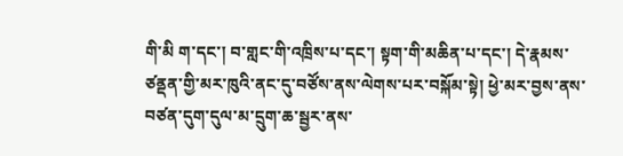གི་མི ག་དང་། བ་གླང་གི་འཁྲིས་པ་དང་། སྟག་གི་མཆིན་པ་དང་། དེ་རྣམས་ཙནྡན་གྱི་མར་ཁུའི་ནང་དུ་བཙོས་ནས་ལེགས་པར་བསྐོམ་སྟེ། ཕྱེ་མར་བྱས་ནས་བཙན་དུག་དུལ་མ་དྲུག་ཆ་སྦྱར་ནས་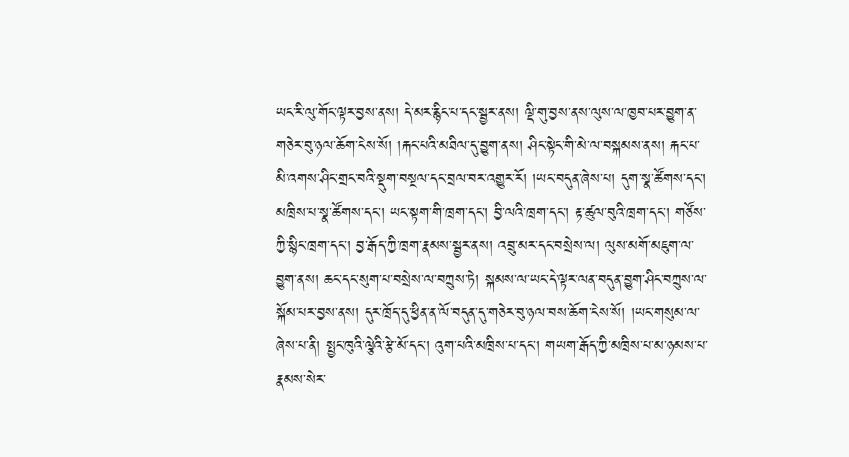ཡང་རི་ལུ་གོང་ལྟར་བྱས་ནས། དེ་མར་རྙིང་པ་དང་སྦྱར་ནས། ལྡི་གུ་བྱས་ནས་ལུས་ལ་ཁྱབ་པར་བྱུག་ན་གཅེར་བུ་ཉལ་ཆོག་ངེས་སོ། །རྐང་པའི་མཐིལ་དུ་བྱུག་ནས། ཤིང་སྟེང་གི་མེ་ལ་བསྐམས་ནས། རྐང་པ་མི་འགས་ཤིང་གྲང་བའི་སྡུག་བསྔལ་དང་བྲལ་བར་འགྱུར་རོ། །ཡང་བདུན་ཞེས་པ། དུག་སྣ་ཚོགས་དང་། མཁྲིས་པ་སྣ་ཚོགས་དང་། ཡང་སྟག་གི་ཁྲག་དང་། བྱི་ལའི་ཁྲག་དང་། རྟ་ཚུལ་བུའི་ཁྲག་དང་། གཙོས་ཀྱི་སྙིང་ཁྲག་དང་། བྱ་རྒོད་ཀྱི་ཁྲག་རྣམས་སྦྱར་ནས། འབྲུ་མར་དང་བསྲེས་ལ། ལུས་མགོ་མཇུག་ལ་བྱུག་ནས། ཆང་དང་སུག་པ་བསྲེས་ལ་བཀྲུས་ཏེ། སྐམས་ལ་ཡང་དེ་ལྟར་ལན་བདུན་བྱུག་ཤིང་བཀྲུས་ལ་སྐོམ་པར་བྱས་ནས། དུར་ཁྲོད་དུ་ཕྱིན་ན་ལོ་བདུན་དུ་གཅེར་བུ་ཉལ་བས་ཆོག་ངེས་སོ། །ཡང་གསུམ་ལ་ཞེས་པ་ནི། སྤྱང་ཁུའི་ལྕེའི་རྩེ་མོ་དང་། འུག་པའི་མཁྲིས་པ་དང་། གཡག་རྒོད་ཀྱི་མཁྲིས་པ་མ་ཉམས་པ་རྣམས་སེར་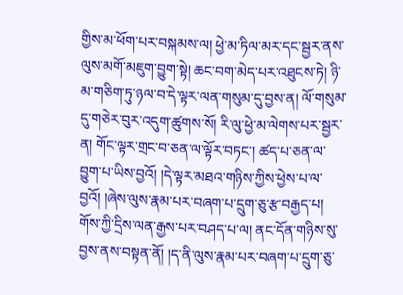གྱིས་མ་ཕོག་པར་བསྐམས་ལ། ཕྱེ་མ་ཏིལ་མར་དང་སྦྱར་ནས་ལུས་མགོ་མཇུག་བྱུག་སྟེ། ཆང་བག་མེད་པར་འཐུངས་ཏེ། ཉི་མ་གཅིག་ཏུ་ཉལ་བ་དེ་ལྟར་ལན་གསུམ་དུ་བྱས་ན། ལོ་གསུམ་དུ་གཅེར་བུར་འདུག་ཚུགས་སོ། རི་ལུ་ཕྱེ་མ་ལེགས་པར་སྦྱར་ན། གོང་ལྟར་གྲང་བ་ཅན་ལ་ལྟོར་བཏང་། ཚད་པ་ཅན་ལ་བྱུག་པ་ཡིས་བྱའོ། །དེ་ལྟར་མཐའ་གཉིས་ཀྱིས་ཕྱེས་པ་ལ་བྱའོ། །ཞེས་ལུས་རྣམ་པར་བཞག་པ་དྲུག་ཅུ་རྩ་བརྒྱད་པ། གོས་ཀྱི་དྲིས་ལན་རྒྱས་པར་བཤད་པ་ལ། ནང་དོན་གཉིས་སུ་བྱས་ནས་བསྟན་ནོ། །ད་ནི་ལུས་རྣམ་པར་བཞག་པ་དྲུག་ཅུ་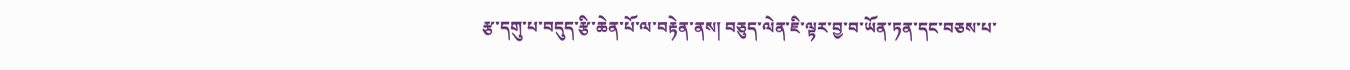རྩ་དགུ་པ་བདུད་རྩི་ཆེན་པོ་ལ་བརྟེན་ནས། བཅུད་ལེན་ཇི་ལྟར་བྱ་བ་ཡོན་ཏན་དང་བཅས་པ་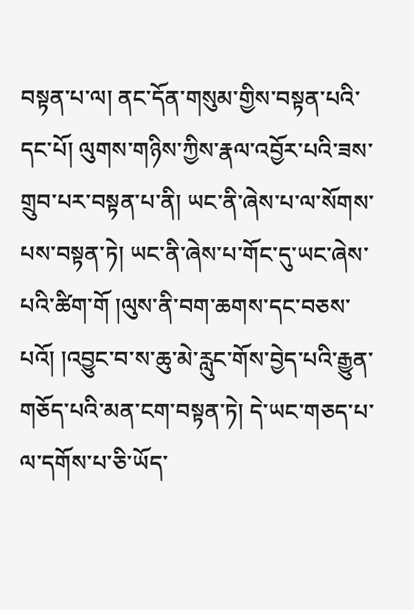བསྟན་པ་ལ། ནང་དོན་གསུམ་གྱིས་བསྟན་པའི་དང་པོ། ལུགས་གཉིས་ཀྱིས་རྣལ་འབྱོར་པའི་ཟས་གྲུབ་པར་བསྟན་པ་ནི། ཡང་ནི་ཞེས་པ་ལ་སོགས་པས་བསྟན་ཏེ། ཡང་ནི་ཞེས་པ་གོང་དུ་ཡང་ཞེས་པའི་ཚིག་གོ །ལུས་ནི་བག་ཆགས་དང་བཅས་པའོ། །འབྱུང་བ་ས་ཆུ་མེ་རླུང་གོས་བྱེད་པའི་རྒྱུན་གཅོད་པའི་མན་ངག་བསྟན་ཏེ། དེ་ཡང་གཅད་པ་ལ་དགོས་པ་ཅི་ཡོད་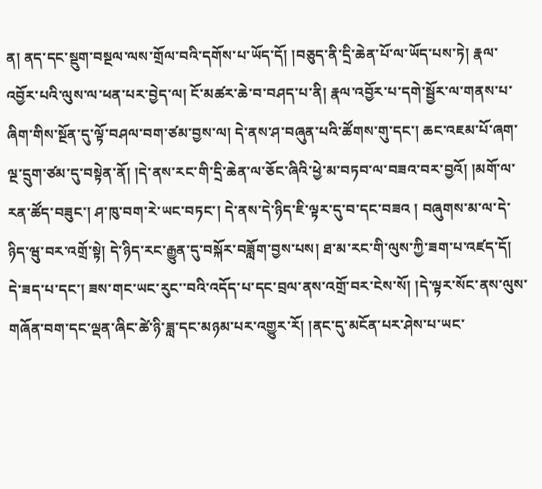ན། ནད་དང་སྡུག་བསྔལ་ལས་གྲོལ་བའི་དགོས་པ་ཡོད་དོ། །བཅུད་ནི་དྲི་ཆེན་པོ་ལ་ཡོད་པས་ཏེ། རྣལ་འབྱོར་པའི་ལུས་ལ་ཕན་པར་བྱེད་ལ། ངོ་མཚར་ཆེ་བ་བཤད་པ་ནི། རྣལ་འབྱོར་པ་དགེ་སྦྱོར་ལ་གནས་པ་ཞིག་གིས་སྔོན་དུ་ལྟོ་བཤལ་བག་ཙམ་བྱས་ལ། དེ་ནས་ཤ་བཞུན་པའི་ཚོགས་གུ་དང་། ཆང་འཇམ་པོ་ཞག་ལྔ་དྲུག་ཙམ་དུ་བསྟེན་ནོ། །དེ་ནས་རང་གི་དྲི་ཆེན་ལ་ཅོང་ཞིའི་ཕྱེ་མ་བཏབ་ལ་བཟའ་བར་བྱའོ། །མགོ་ལ་རན་ཚོད་བཟུང་། ཤ་ཁུ་བག་རེ་ཡང་བཏང་། དེ་ནས་དེ་ཉིད་ཇི་ལྟར་དུ་བ་དང་བཟའ ། བཞུགས་མ་ལ་དེ་ཉིད་ཝུ་བར་འགྲོ་སྟེ། དེ་ཉིད་རང་རྒྱུན་དུ་བསྐོར་བཟློག་བྱས་པས། ཐ་མ་རང་གི་ལུས་ཀྱི་ཟག་པ་འཛད་དོ། དེ་ཟད་པ་དང་། ཟས་གང་ཡང་རུང་་བའི་འདོད་པ་དང་བྲལ་ནས་འགྲོ་བར་ངེས་སོ། །དེ་ལྟར་སོང་ནས་ལུས་གཞོན་བག་དང་ལྡན་ཞིང་ཚེ་ཉི་ཟླ་དང་མཉམ་པར་འགྱུར་རོ། །ནང་དུ་མངོན་པར་ཤེས་པ་ཡང་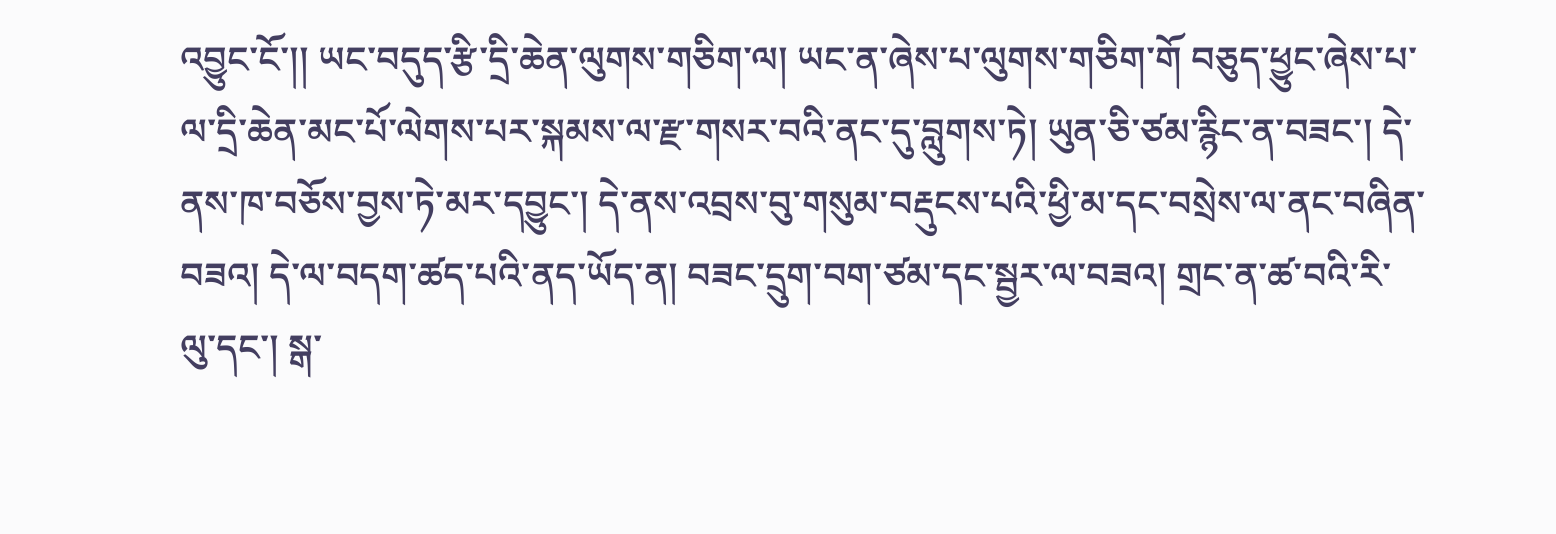འབྱུང་ངོ་།། ཡང་བདུད་རྩི་དྲི་ཆེན་ལུགས་གཅིག་ལ། ཡང་ན་ཞེས་པ་ལུགས་གཅིག་གོ བཅུད་ཕྱུང་ཞེས་པ་ལ་དྲི་ཆེན་མང་པོ་ལེགས་པར་སྐམས་ལ་རྫ་གསར་བའི་ནང་དུ་བླུགས་ཏེ། ཡུན་ཅི་ཙམ་རྙིང་ན་བཟང་། དེ་ནས་ཁ་བཅོས་བྱས་ཏེ་མར་དབྱུང་། དེ་ནས་འབྲས་བུ་གསུམ་བརྡུངས་པའི་ཕྱི་མ་དང་བསྲེས་ལ་ནང་བཞིན་བཟའ། དེ་ལ་བདག་ཚད་པའི་ནད་ཡོད་ན། བཟང་དྲུག་བག་ཙམ་དང་སྦྱར་ལ་བཟའ། གྲང་ན་ཚ་བའི་རི་ལུ་དང་། སྒ་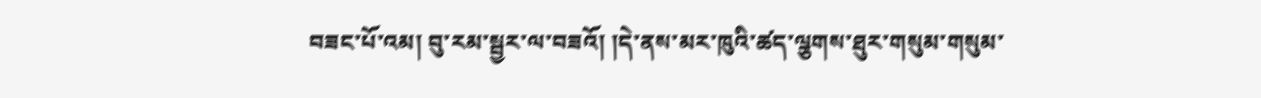བཟང་པོ་འམ། བུ་རམ་སྦྱར་ལ་བཟའོ། །དེ་ནས་མར་ཁུའི་ཚད་ལྕགས་ཐུར་གསུམ་གསུམ་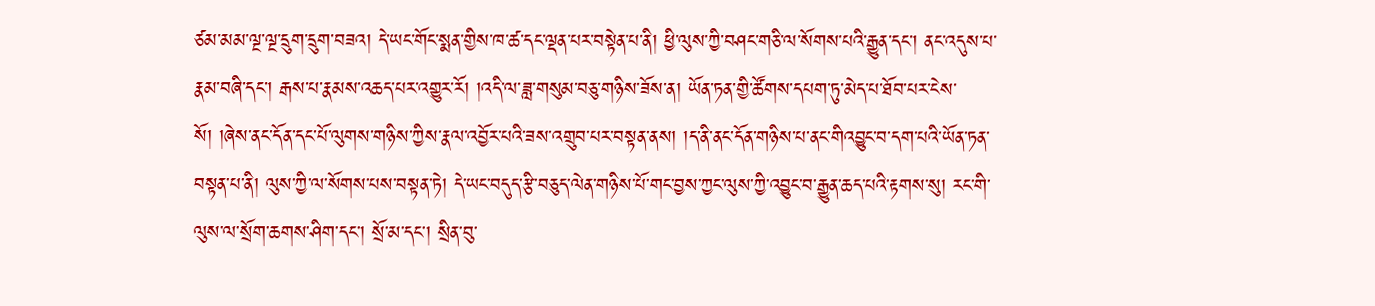ཙམ་མམ་ལྔ་ལྔ་དྲུག་དྲུག་བཟའ། དེ་ཡང་གོང་སྨན་གྱིས་ཁ་ཚ་དང་ལྡན་པར་བསྟེན་པ་ནི། ཕྱི་ལུས་ཀྱི་བཤང་གཅི་ལ་སོགས་པའི་རྒྱུན་དང་། ནང་འདུས་པ་རྣམ་བཞི་དང་། རྒས་པ་རྣམས་འཆད་པར་འགྱུར་རོ། །འདི་ལ་ཟླ་གསུམ་བཅུ་གཉིས་ཟོས་ན། ཡོན་ཏན་གྱི་ཚོགས་དཔག་ཏུ་མེད་པ་ཐོབ་པར་ངེས་སོ། །ཞེས་ནང་དོན་དང་པོ་ལུགས་གཉིས་ཀྱིས་རྣལ་འབྱོར་པའི་ཟས་འགྲུབ་པར་བསྟན་ནས། །ད་ནི་ནང་དོན་གཉིས་པ་ནང་གིའབྱུང་བ་དག་པའི་ཡོན་ཏན་བསྟན་པ་ནི། ལུས་ཀྱི་ལ་སོགས་པས་བསྟན་ཏེ། དེ་ཡང་བདུད་རྩི་བཅུད་ལེན་གཉིས་པོ་གང་བྱས་ཀྱང་ལུས་ཀྱི་འབྱུང་བ་རྒྱུན་ཆད་པའི་རྟགས་སུ། རང་གི་ལུས་ལ་སྲོག་ཆགས་ཤིག་དང་། སྲོ་མ་དང་། སྲིན་བུ་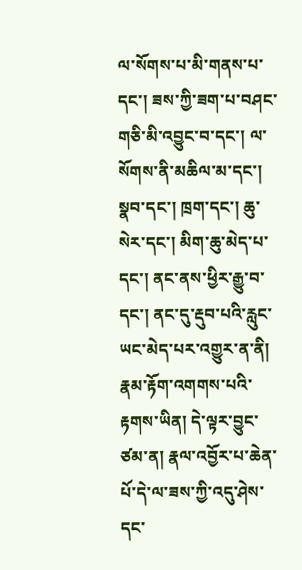ལ་སོགས་པ་མི་གནས་པ་དང་། ཟས་ཀྱི་ཟག་པ་བཤང་གཅི་མི་འབྱུང་བ་དང་། ལ་སོགས་ནི་མཆིལ་མ་དང་། སྣབ་དང་། ཁྲག་དང་། ཆུ་སེར་དང་། མིག་ཆུ་མེད་པ་དང་། ནང་ནས་ཕྱིར་རྒྱུ་བ་དང་། ནང་དུ་རྡུབ་པའི་རླུང་ཡང་མེད་པར་འགྱུར་ན་ནི། རྣམ་རྟོག་འགགས་པའི་རྟགས་ཡིན། དེ་ལྟར་བྱུང་ཙམ་ན། རྣལ་འབྱོར་པ་ཆེན་པོ་དེ་ལ་ཟས་ཀྱི་འདུ་ཤེས་དང་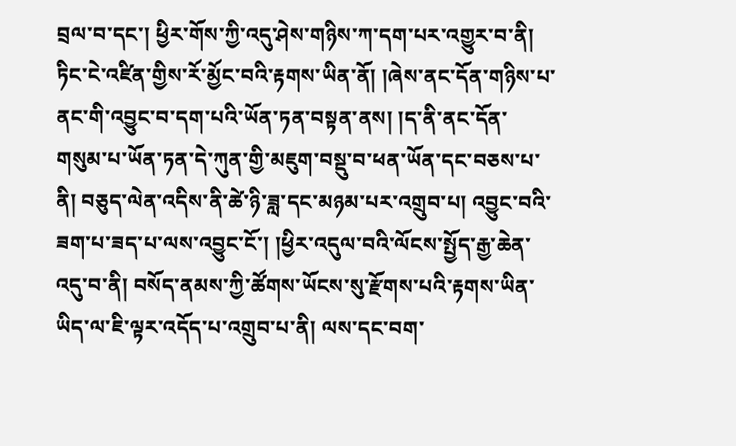བྲལ་བ་དང་། ཕྱིར་གོས་ཀྱི་འདུ་ཤེས་གཉིས་ཀ་དག་པར་འགྱུར་བ་ནི། ཏིང་ངེ་འཛིན་གྱིས་རོ་མྱོང་བའི་རྟགས་ཡིན་ནོ། །ཞེས་ནང་དོན་གཉིས་པ་ནང་གི་འབྱུང་བ་དག་པའི་ཡོན་ཏན་བསྟན་ནས། །ད་ནི་ནང་དོན་གསུམ་པ་ཡོན་ཏན་དེ་ཀུན་གྱི་མཇུག་བསྡུ་བ་ཕན་ཡོན་དང་བཅས་པ་ནི། བཅུད་ལེན་འདིས་ནི་ཚེ་ཉི་ཟླ་དང་མཉམ་པར་འགྲུབ་པ། འབྱུང་བའི་ཟག་པ་ཟད་པ་ལས་འབྱུང་ངོ་། །ཕྱིར་འདུལ་བའི་ལོངས་སྤྱོད་རྒྱ་ཆེན་འདུ་བ་ནི། བསོད་ནམས་ཀྱི་ཚོགས་ཡོངས་སུ་རྫོགས་པའི་རྟགས་ཡིན་ཡིད་ལ་ཇི་ལྟར་འདོད་པ་འགྲུབ་པ་ནི། ལས་དང་བག་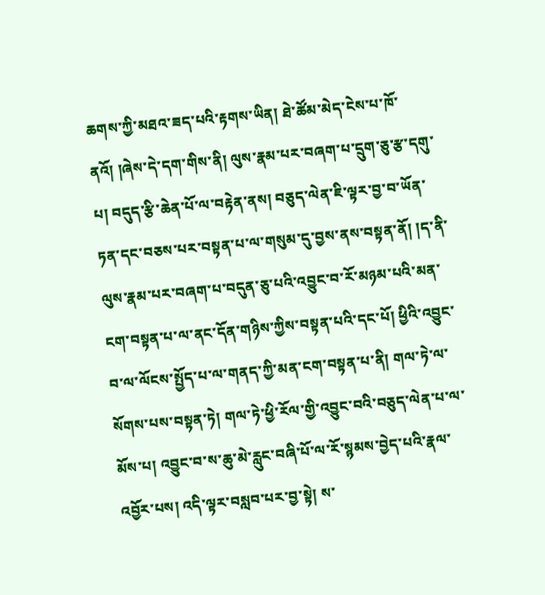ཆགས་ཀྱི་མཐའ་ཟད་པའི་རྟགས་ཡིན། ཐེ་ཚོམ་མེད་ངེས་པ་ཁོ་ནའོ། །ཞེས་དེ་དག་གིས་ནི། ལུས་རྣམ་པར་བཞག་པ་དྲུག་ཅུ་རྩ་དགུ་པ། བདུད་རྩི་ཆེན་པོ་ལ་བརྟེན་ནས། བཅུད་ལེན་ཇི་ལྟར་བྱ་བ་ཡོན་ཏན་དང་བཅས་པར་བསྟན་པ་ལ་གསུམ་དུ་བྱས་ནས་བསྟན་ནོ། །ད་ནི་ལུས་རྣམ་པར་བཞག་པ་བདུན་ཅུ་པའི་འབྱུང་བ་རོ་མཉམ་པའི་མན་ངག་བསྟན་པ་ལ་ནང་དོན་གཉིས་ཀྱིས་བསྟན་པའི་དང་པོ། ཕྱིའི་འབྱུང་བ་ལ་ལོངས་སྤྱོད་པ་ལ་གནད་ཀྱི་མན་ངག་བསྟན་པ་ནི། གལ་ཏེ་ལ་སོགས་པས་བསྟན་ཏེ། གལ་ཏེ་ཕྱི་རོལ་གྱི་འབྱུང་བའི་བཅུད་ལེན་པ་ལ་མོས་པ། འབྱུང་བ་ས་ཆུ་མེ་རླུང་བཞི་པོ་ལ་རོ་སྙམས་བྱེད་པའི་རྣལ་འབྱོར་པས། འདི་ལྟར་བསླབ་པར་བྱ་སྟེ། ས་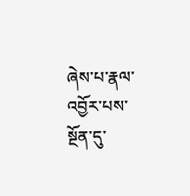ཞེས་པ་རྣལ་འབྱོར་པས་སྔོན་དུ་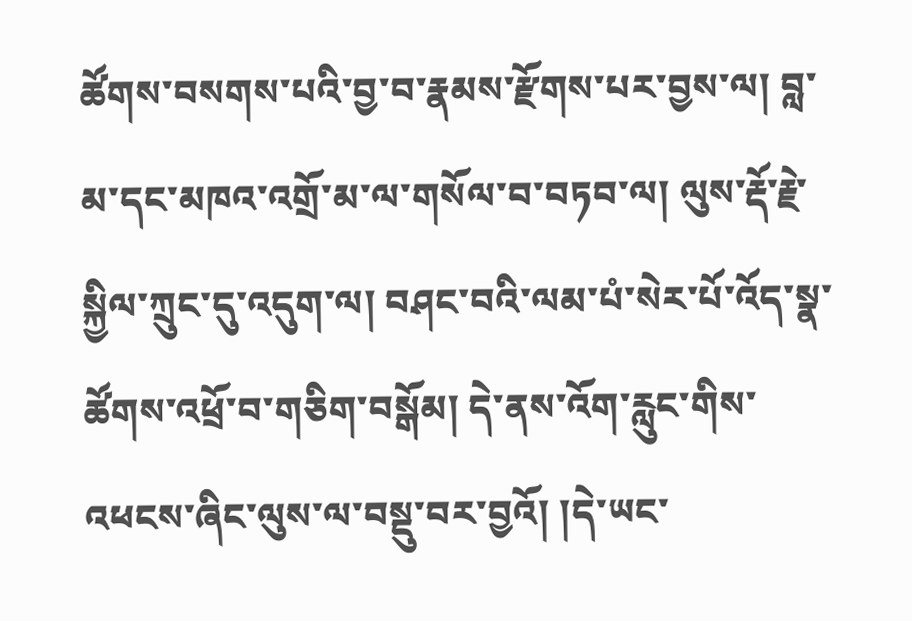ཚོགས་བསགས་པའི་བྱ་བ་རྣམས་རྫོགས་པར་བྱས་ལ། བླ་མ་དང་མཁའ་འགྲོ་མ་ལ་གསོལ་བ་བཏབ་ལ། ལུས་རྡོ་རྗེ་སྐྱིལ་ཀྲུང་དུ་འདུག་ལ། བཤང་བའི་ལམ་པཾ་སེར་པོ་འོད་སྣ་ཚོགས་འཕྲོ་བ་གཅིག་བསྒོམ། དེ་ནས་འོག་རླུང་གིས་འཕངས་ཞིང་ལུས་ལ་བསྡུ་བར་བྱའོ། །དེ་ཡང་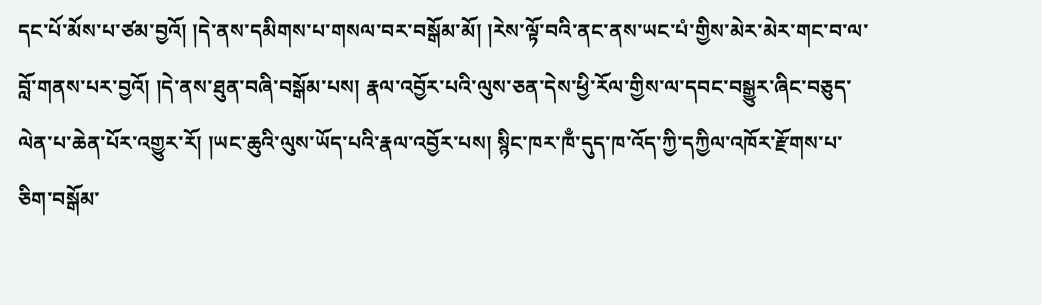དང་པོ་མོས་པ་ཙམ་བྱའོ། །དེ་ནས་དམིགས་པ་གསལ་བར་བསྒོམ་མོ། །རེས་ལྟོ་བའི་ནང་ནས་ཡང་པཾ་གྱིས་མེར་མེར་གང་བ་ལ་བློ་གནས་པར་བྱའོ། །དེ་ནས་ཐུན་བཞི་བསྒོམ་པས། རྣལ་འབྱོར་པའི་ལུས་ཅན་དེས་ཕྱི་རོལ་གྱིས་ལ་དབང་བསྒྱུར་ཞིང་བཅུད་ལེན་པ་ཆེན་པོར་འགྱུར་རོ། །ཡང་ཆུའི་ལུས་ཡོད་པའི་རྣལ་འབྱོར་པས། སྙིང་ཁར་ཁྃ་དུད་ཁ་འོད་ཀྱི་དཀྱིལ་འཁོར་རྫོགས་པ་ཅིག་བསྒོམ་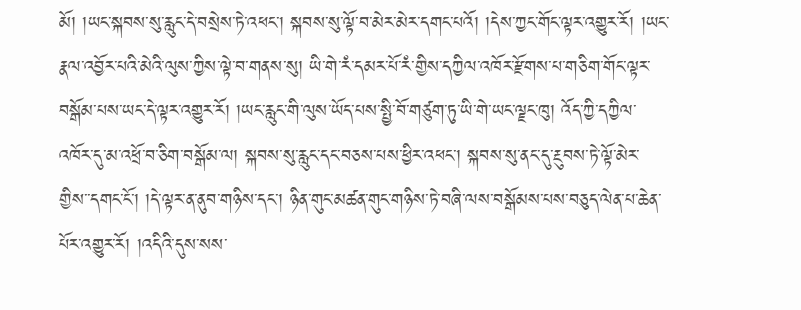མོ། །ཡང་སྐབས་སུ་རླུང་དེ་བསྲེས་ཏེ་འཕང་། སྐབས་སུ་ལྟོ་བ་མེར་མེར་དགང་པའོ། །དེས་ཀྱང་གོང་ལྟར་འགྱུར་རོ། །ཡང་རྣལ་འབྱོར་པའི་མེའི་ལུས་ཀྱིས་ལྟེ་བ་གནས་སུ། ཡི་གེ་རཾ་དམར་པོ་རཾ་གྱིས་དཀྱིལ་འཁོར་རྫོགས་པ་གཅིག་གོང་ལྟར་བསྒོམ་པས་ཡང་དེ་ལྟར་འགྱུར་རོ། །ཡང་རླུང་གི་ལུས་ཡོད་པས་སྤྱི་བོ་གཙུག་ཏུ་ཡི་གེ་ཡང་ལྗང་ཁུ། འོད་ཀྱི་དཀྱིལ་འཁོར་དུ་མ་འཕྲོ་བ་ཅིག་བསྒོམ་ལ། སྐབས་སུ་རླུང་དང་བཅས་པས་ཕྱིར་འཕང་། སྐབས་སུ་ནང་དུ་རྔུབས་ཏེ་ལྟོ་མེར་གྱིས་་དགང་ངོ་། །དེ་ལྟར་ན་ནུབ་གཉིས་དང་། ཉིན་གུང་མཚན་གུང་གཉིས་ཏེ་བཞི་ལས་བསྒོམས་པས་བཅུད་ལེན་པ་ཆེན་པོར་འགྱུར་རོ། །འདིའི་དུས་སས་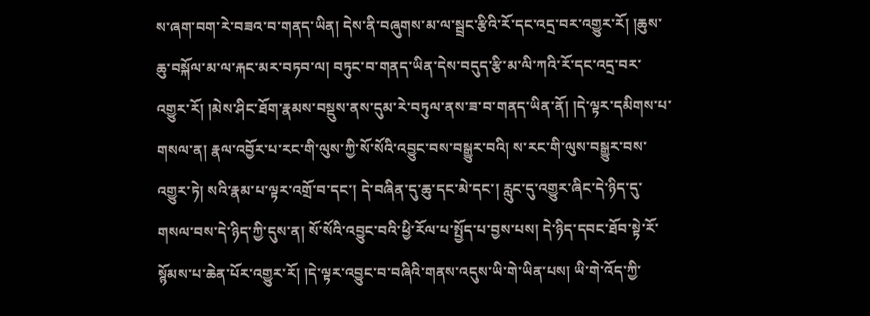ས་ཞག་བག་རེ་བཟའ་བ་གནད་ཡིན། དེས་ནི་བཞུགས་མ་ལ་སྦྲང་རྩིའི་རོ་དང་འདྲ་བར་འགྱུར་རོ། །ཆུས་ཆུ་བསྐོལ་མ་ལ་རྐང་མར་བཏབ་ལ། བཏུང་བ་གནད་ཡིན་དེས་བདུད་རྩི་མ་ལི་ཀའི་རོ་དང་འདྲ་བར་འགྱུར་རོ། །མེས་ཤིང་ཐོག་རྣམས་བསྡུས་ནས་དུམ་རེ་བཏུལ་ནས་ཟ་བ་གནད་ཡིན་ནོ། །དེ་ལྟར་དམིགས་པ་གསལ་ན། རྣལ་འབྱོར་པ་རང་གི་ལུས་ཀྱི་སོ་སོའི་འབྱུང་བས་བསྒྱུར་བའི། ས་རང་གི་ལུས་བསྒྱུར་བས་འགྱུར་ཏེ། སའི་རྣམ་པ་ལྟར་འགྲོ་བ་དང་། དེ་བཞིན་དུ་ཆུ་དང་མེ་དང་། རླུང་དུ་འགྱུར་ཞིང་དེ་ཉིད་དུ་གསལ་བས་དེ་ཉིད་ཀྱི་དུས་ན། སོ་སོའི་འབྱུང་བའི་ཕྱི་རོལ་པ་སྤྱོད་པ་བྱས་པས། དེ་ཉིད་དབང་ཐོབ་སྟེ་རོ་སྙོམས་པ་ཆེན་པོར་འགྱུར་རོ། །དེ་ལྟར་འབྱུང་བ་བཞིའི་གནས་འདུས་ཡི་གེ་ཡིན་པས། ཡི་གེ་འོད་ཀྱི་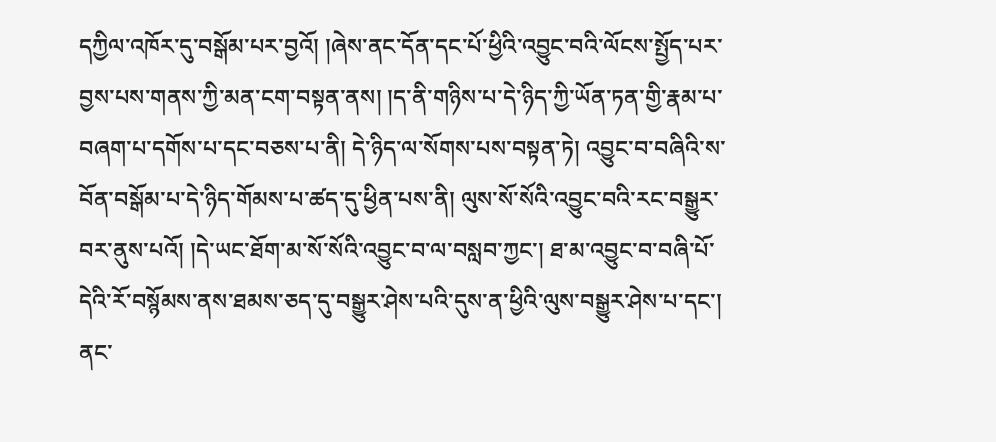དཀྱིལ་འཁོར་དུ་བསྒོམ་པར་བྱའོ། །ཞེས་ནང་དོན་དང་པོ་ཕྱིའི་འབྱུང་བའི་ལོངས་སྤྱོད་པར་བྱས་པས་གནས་ཀྱི་མན་ངག་བསྟན་ནས། །ད་ནི་གཉིས་པ་དེ་ཉིད་ཀྱི་ཡོན་ཏན་གྱི་རྣམ་པ་བཞག་པ་དགོས་པ་དང་བཅས་པ་ནི། དེ་ཉིད་ལ་སོགས་པས་བསྟན་ཏེ། འབྱུང་བ་བཞིའི་ས་བོན་བསྒོམ་པ་དེ་ཉིད་གོམས་པ་ཚད་དུ་ཕྱིན་པས་ནི། ལུས་སོ་སོའི་འབྱུང་བའི་རང་བསྒྱུར་བར་ནུས་པའོ། །དེ་ཡང་ཐོག་མ་སོ་སོའི་འབྱུང་བ་ལ་བསླབ་ཀྱང་། ཐ་མ་འབྱུང་བ་བཞི་པོ་དེའི་རོ་བསྙོམས་ནས་ཐམས་ཅད་དུ་བསྒྱུར་ཤེས་པའི་དུས་ན་ཕྱིའི་ལུས་བསྒྱུར་ཤེས་པ་དང་། ནང་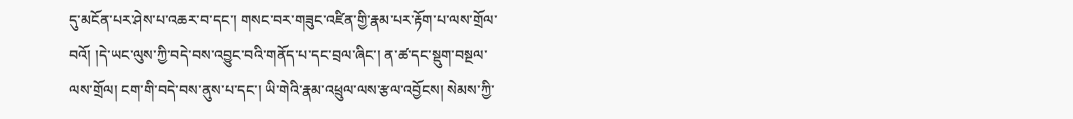དུ་མངོན་པར་ཤེས་པ་འཆར་བ་དང་། གསང་བར་གཟུང་འཛིན་གྱི་རྣམ་པར་རྟོག་པ་ལས་གྲོལ་བའོ། །དེ་ཡང་ལུས་ཀྱི་བདེ་བས་འབྱུང་བའི་གནོད་པ་དང་བྲལ་ཞིང་། ན་ཚ་དང་སྡུག་བསྔལ་ལས་གྲོལ། ངག་གི་བདེ་བས་ནུས་པ་དང་། ཡི་གེའི་རྣམ་འཕྲུལ་ལས་རྩལ་འབྱོངས། སེམས་ཀྱི་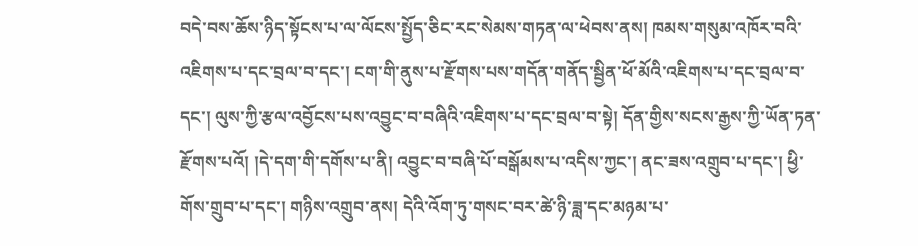བདེ་བས་ཆོས་ཉིད་སྟོངས་པ་ལ་ལོངས་སྤྱོད་ཅིང་རང་སེམས་གཏན་ལ་ཕེབས་ནས། ཁམས་གསུམ་འཁོར་བའི་འཇིགས་པ་དང་བྲལ་བ་དང་། ངག་གི་ནུས་པ་རྫོགས་པས་གདོན་གནོད་སྦྱིན་ཕོ་མོའི་འཇིགས་པ་དང་བྲལ་བ་དང་། ལུས་ཀྱི་རྩལ་འབྱོངས་པས་འབྱུང་བ་བཞིའི་འཇིགས་པ་དང་བྲལ་བ་སྟེ། དོན་གྱིས་སངས་རྒྱས་ཀྱི་ཡོན་ཏན་རྫོགས་པའོ། །དེ་དག་གི་དགོས་པ་ནི། འབྱུང་བ་བཞི་པོ་བསྒོམས་པ་འདིས་ཀྱང་། ནང་ཟས་འགྲུབ་པ་དང་། ཕྱི་གོས་གྲུབ་པ་དང་། གཉིས་འགྲུབ་ནས། དེའི་འོག་ཏུ་གསང་བར་ཚེ་ཉི་ཟླ་དང་མཉམ་པ་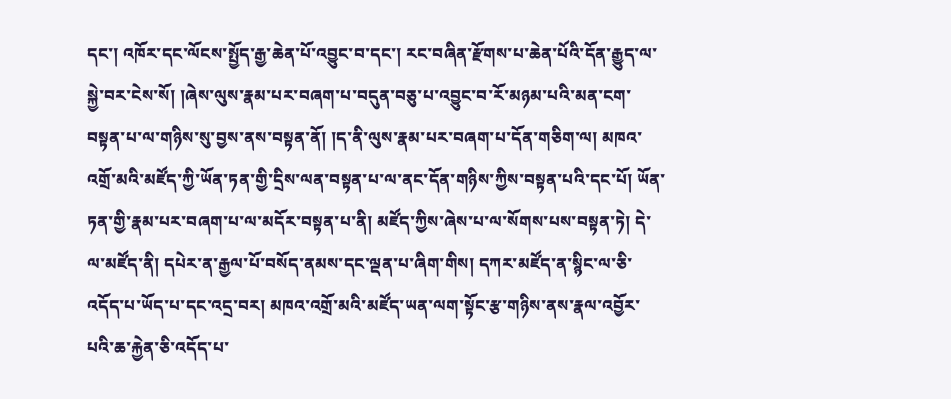དང་། འཁོར་དང་ལོངས་སྤྱོད་རྒྱ་ཆེན་པོ་འབྱུང་བ་དང་། རང་བཞིན་རྫོགས་པ་ཆེན་པོའི་དོན་རྒྱུད་ལ་སྐྱེ་བར་ངེས་སོ། །ཞེས་ལུས་རྣམ་པར་བཞག་པ་བདུན་བཅུ་པ་འབྱུང་བ་རོ་མཉམ་པའི་མན་ངག་བསྟན་པ་ལ་གཉིས་སུ་བྱས་ནས་བསྟན་ནོ། །ད་ནི་ལུས་རྣམ་པར་བཞག་པ་དོན་གཅིག་ལ། མཁའ་འགྲོ་མའི་མཛོད་ཀྱི་ཡོན་ཏན་གྱི་དྲིས་ལན་བསྟན་པ་ལ་ནང་དོན་གཉིས་ཀྱིས་བསྟན་པའི་དང་པོ། ཡོན་ཏན་གྱི་རྣམ་པར་བཞག་པ་ལ་མདོར་བསྟན་པ་ནི། མཛོད་ཀྱིས་ཞེས་པ་ལ་སོགས་པས་བསྟན་ཏེ། དེ་ལ་མཛོད་ནི། དཔེར་ན་རྒྱལ་པོ་བསོད་ནམས་དང་ལྡན་པ་ཞིག་གིས། དཀར་མཛོད་ན་སྙིང་ལ་ཅི་འདོད་པ་ཡོད་པ་དང་འདྲ་བར། མཁའ་འགྲོ་མའི་མཛོད་ཡན་ལག་སྟོང་རྩ་གཉིས་ནས་རྣལ་འབྱོར་པའི་ཆ་རྐྱེན་ཅི་འདོད་པ་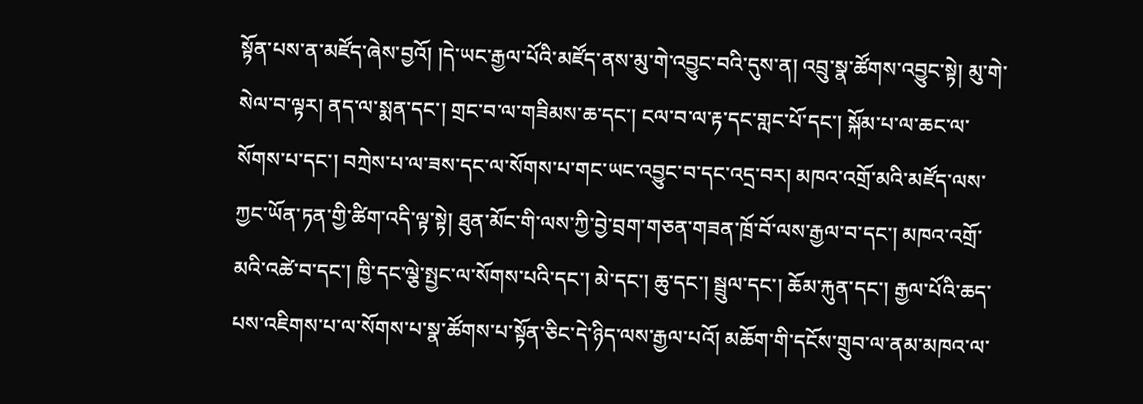སྟོན་པས་ན་མཛོད་ཞེས་བྱའོ། །དེ་ཡང་རྒྱལ་པོའི་མཛོད་ནས་མུ་གེ་འབྱུང་བའི་དུས་ན། འབྲུ་སྣ་ཚོགས་འབྱུང་སྟེ། མུ་གེ་སེལ་བ་ལྟར། ནད་ལ་སྨན་དང་། གྲང་བ་ལ་གཟིམས་ཆ་དང་། ངལ་བ་ལ་རྟ་དང་གླང་པོ་དང་། སྐོམ་པ་ལ་ཆང་ལ་སོགས་པ་དང་། བཀྲེས་པ་ལ་ཟས་དང་ལ་སོགས་པ་གང་ཡང་འབྱུང་བ་དང་འདྲ་བར། མཁའ་འགྲོ་མའི་མཛོད་ལས་ཀྱང་ཡོན་ཏན་གྱི་ཚིག་འདི་ལྟ་སྟེ། ཐུན་མོང་གི་ལས་ཀྱི་བྱེ་བྲག་གཅན་གཟན་ཁྲོ་བོ་ལས་རྒྱལ་བ་དང་། མཁའ་འགྲོ་མའི་འཚེ་བ་དང་། ཁྱི་དང་ལྕེ་སྤྱང་ལ་སོགས་པའི་དང་། མེ་དང་། ཆུ་དང་། སྦྲུལ་དང་། ཆོམ་རྐུན་དང་། རྒྱལ་པོའི་ཆད་པས་འཇིགས་པ་ལ་སོགས་པ་སྣ་ཚོགས་པ་སྟོན་ཅིང་དེ་ཉིད་ལས་རྒྱལ་པའོ། མཆོག་གི་དངོས་གྲུབ་ལ་ནམ་མཁའ་ལ་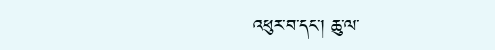འཕུར་བ་དང་། ཆུ་ལ་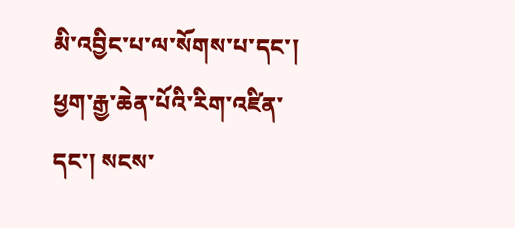མི་འབྱིང་པ་ལ་སོགས་པ་དང་། ཕྱག་རྒྱ་ཆེན་པོའི་རིག་འཛིན་དང་། སངས་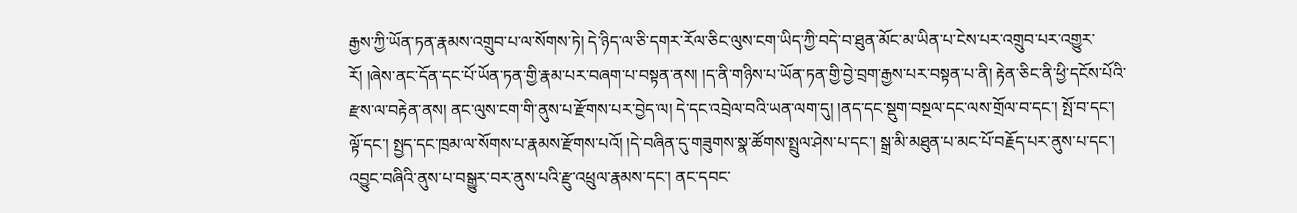རྒྱས་ཀྱི་ཡོན་ཏན་རྣམས་འགྲུབ་པ་ལ་སོགས་ཏེ། དེ་ཉིད་ལ་ཅི་དགར་རོལ་ཅིང་ལུས་ངག་ཡིད་ཀྱི་བདེ་བ་ཐུན་མོང་མ་ཡིན་པ་ངེས་པར་འགྲུབ་པར་འགྱུར་རོ། །ཞེས་ནང་དོན་དང་པོ་ཡོན་ཏན་གྱི་རྣམ་པར་བཞག་པ་བསྟན་ནས། །ད་ནི་གཉིས་པ་ཡོན་ཏན་གྱི་བྱེ་བྲག་རྒྱས་པར་བསྟན་པ་ནི། རྟེན་ཅིང་ནི་ཕྱི་དངོས་པོའི་རྫས་ལ་བརྟེན་ནས། ནང་ལུས་ངག་གི་ནུས་པ་རྫོགས་པར་བྱེད་ལ། དེ་དང་འབྲེལ་བའི་ཡན་ལག་དུ། །ནད་དང་སྡུག་བསྔལ་དང་ལས་གྲོལ་བ་དང་། སྤོ་བ་དང་། ལྟོ་དང་། སྤྱད་དང་ཁྲམ་ལ་སོགས་པ་རྣམས་རྫོགས་པའོ། །དེ་བཞིན་དུ་གཟུགས་སྣ་ཚོགས་སྤྲུལ་ཤེས་པ་དང་། སྒྲ་མི་མཐུན་པ་མང་པོ་བརྗོད་པར་ནུས་པ་དང་། འབྱུང་བཞིའི་ནུས་པ་བསྒྱུར་བར་ནུས་པའི་རྫུ་འཕྲུལ་རྣམས་དང་། ནང་དབང་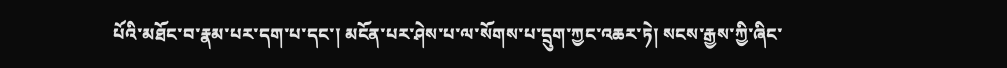པོའི་མཐོང་བ་རྣམ་པར་དག་པ་དང་། མངོན་པར་ཤེས་པ་ལ་སོགས་པ་དྲུག་ཀྱང་འཆར་ཏེ། སངས་རྒྱས་ཀྱི་ཞིང་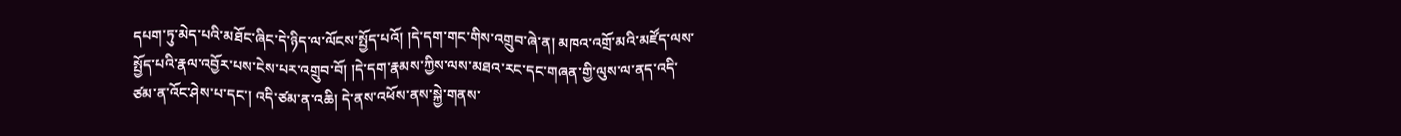དཔག་ཏུ་མེད་པའི་མཐོང་ཞིང་དེ་ཉིད་ལ་ལོངས་སྤྱོད་པའོ། །དེ་དག་གང་གིས་འགྲུབ་ཞེ་ན། མཁའ་འགྲོ་མའི་མཛོད་ལས་སྤྱོད་པའི་རྣལ་འབྱོར་པས་ངེས་པར་འགྲུབ་བོ། །དེ་དག་རྣམས་ཀྱིས་ལས་མཐའ་རང་དང་གཞན་གྱི་ལུས་ལ་ནད་འདི་ཙམ་ན་འོང་ཤེས་པ་དང་། འདི་ཙམ་ན་འཆི། དེ་ནས་འཕོས་ནས་སྐྱེ་གནས་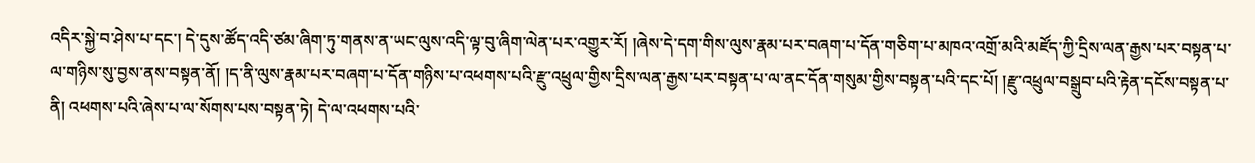འདིར་སྐྱེ་བ་ཤེས་པ་དང་། དེ་དུས་ཚོད་འདི་ཙམ་ཞིག་ཏུ་གནས་ན་ཡང་ལུས་འདི་ལྟ་བུ་ཞིག་ལེན་པར་འགྱུར་རོ། །ཞེས་དེ་དག་གིས་ལུས་རྣམ་པར་བཞག་པ་དོན་གཅིག་པ་མཁའ་འགྲོ་མའི་མཛོད་ཀྱི་དྲིས་ལན་རྒྱས་པར་བསྟན་པ་ལ་གཉིས་སུ་བྱས་ནས་བསྟན་ནོ། །ད་ནི་ལུས་རྣམ་པར་བཞག་པ་དོན་གཉིས་པ་འཕགས་པའི་རྫུ་འཕྲུལ་གྱིས་དྲིས་ལན་རྒྱས་པར་བསྟན་པ་ལ་ནང་དོན་གསུམ་གྱིས་བསྟན་པའི་དང་པོ། །རྫུ་འཕྲུལ་བསྒྲུབ་པའི་རྟེན་དངོས་བསྟན་པ་ནི། འཕགས་པའི་ཞེས་པ་ལ་སོགས་པས་བསྟན་ཏེ། དེ་ལ་འཕགས་པའི་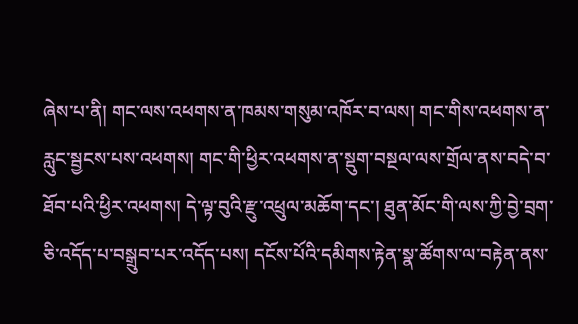ཞེས་པ་ནི། གང་ལས་འཕགས་ན་ཁམས་གསུམ་འཁོར་བ་ལས། གང་གིས་འཕགས་ན་རླུང་སྦྱངས་པས་འཕགས། གང་གི་ཕྱིར་འཕགས་ན་སྡུག་བསྔལ་ལས་གྲོལ་ནས་བདེ་བ་ཐོབ་པའི་ཕྱིར་འཕགས། དེ་ལྟ་བུའི་རྫུ་འཕྲུལ་མཆོག་དང་། ཐུན་མོང་གི་ལས་ཀྱི་བྱེ་བྲག་ཅི་འདོད་པ་བསྒྲུབ་པར་འདོད་པས། དངོས་པོའི་དམིགས་རྟེན་སྣ་ཚོགས་ལ་བརྟེན་ནས་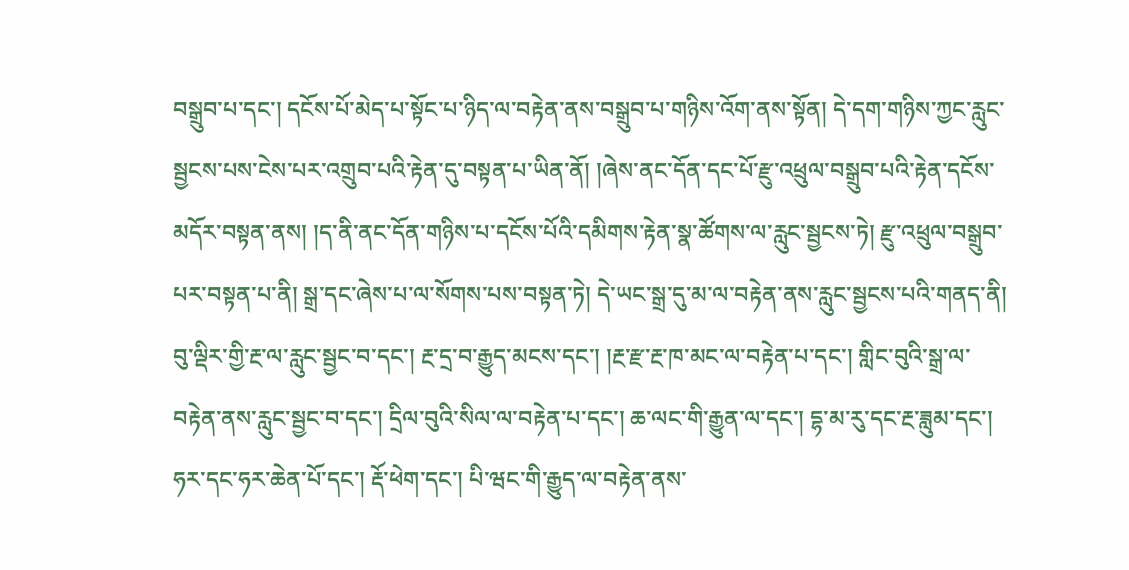བསྒྲུབ་པ་དང་། དངོས་པོ་མེད་པ་སྟོང་པ་ཉིད་ལ་བརྟེན་ནས་བསྒྲུབ་པ་གཉིས་འོག་ནས་སྟོན། དེ་དག་གཉིས་ཀྱང་རླུང་སྦྱངས་པས་ངེས་པར་འགྲུབ་པའི་རྟེན་དུ་བསྟན་པ་ཡིན་ནོ། །ཞེས་ནང་དོན་དང་པོ་རྫུ་འཕྲུལ་བསྒྲུབ་པའི་རྟེན་དངོས་མདོར་བསྟན་ནས། །ད་ནི་ནང་དོན་གཉིས་པ་དངོས་པོའི་དམིགས་རྟེན་སྣ་ཚོགས་ལ་རླུང་སྦྱངས་ཏེ། རྫུ་འཕྲུལ་བསྒྲུབ་པར་བསྟན་པ་ནི། སྒྲ་དང་ཞེས་པ་ལ་སོགས་པས་བསྟན་ཏེ། དེ་ཡང་སྒྲ་དུ་མ་ལ་བརྟེན་ནས་རླུང་སྦྱངས་པའི་གནད་ནི། བུ་ལྡིར་གྱི་རྔ་ལ་རླུང་སྦྱང་བ་དང་། རྔ་དྲ་བ་རྒྱུད་མངས་དང་། །རྔ་རྫ་རྔ་ཁ་མང་ལ་བརྟེན་པ་དང་། གླིང་བུའི་སྒྲ་ལ་བརྟེན་ནས་རླུང་སྦྱང་བ་དང་། དྲིལ་བུའི་སིལ་ལ་བརྟེན་པ་དང་། ཆ་ལང་གི་རྒྱུན་ལ་དང་། དྷ་མ་རུ་དང་རྔ་ཟླུམ་དང་། ཧར་དང་ཧར་ཆེན་པོ་དང་། རྡོ་ཕེག་དང་། པི་ཝང་གི་རྒྱུད་ལ་བརྟེན་ནས་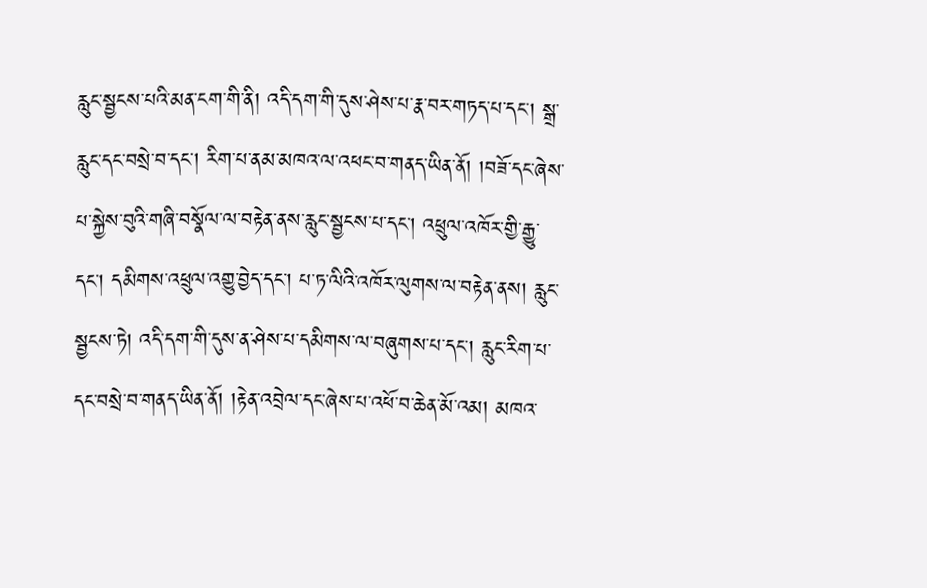རླུང་སྦྱངས་པའི་མན་ངག་གི་ནི། འདི་དག་གི་དུས་ཤེས་པ་རྣ་བར་གཏད་པ་དང་། སྒྲ་རླུང་དང་བསྲེ་བ་དང་། རིག་པ་ནམ་མཁའ་ལ་འཕང་བ་གནད་ཡིན་ནོ། །བཟོ་དང་ཞེས་པ་སྐྱེས་བུའི་གཞི་བསྣོལ་ལ་བརྟེན་ནས་རླུང་སྦྱངས་པ་དང་། འཕྲུལ་འཁོར་གྱི་རྒྱུ་དང་། དམིགས་འཕྲུལ་འགྱུ་བྱེད་དང་། པ་ཏ་ལིའི་འཁོར་ལུགས་ལ་བརྟེན་ནས། རླུང་སྦྱངས་ཏེ། འདི་དག་གི་དུས་ན་ཤེས་པ་དམིགས་ལ་བཞུགས་པ་དང་། རླུང་རིག་པ་དང་བསྲེ་བ་གནད་ཡིན་ནོ། །རྟེན་འབྲེལ་དང་ཞེས་པ་འཕོ་བ་ཆེན་མོ་འམ། མཁའ་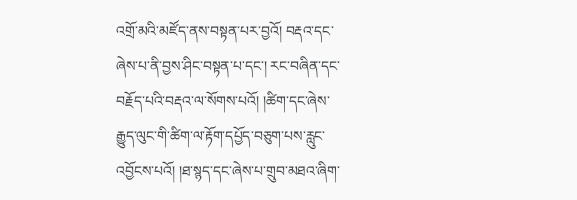འགྲོ་མའི་མཛོད་ནས་བསྟན་པར་བྱའོ། བརྡའ་དང་ཞེས་པ་ནི་བྱས་ཤིང་བསྟན་པ་དང་། རང་བཞིན་དང་བརྗོད་པའི་བརྡའ་ལ་སོགས་པའོ། །ཚིག་དང་ཞེས་རྒྱུད་ལུང་གི་ཚིག་ལ་རྟོག་དཔྱོད་བཅུག་པས་རླུང་འབྱོངས་པའོ། །ཐ་སྙད་དང་ཞེས་པ་གྲུབ་མཐའ་ཞིག་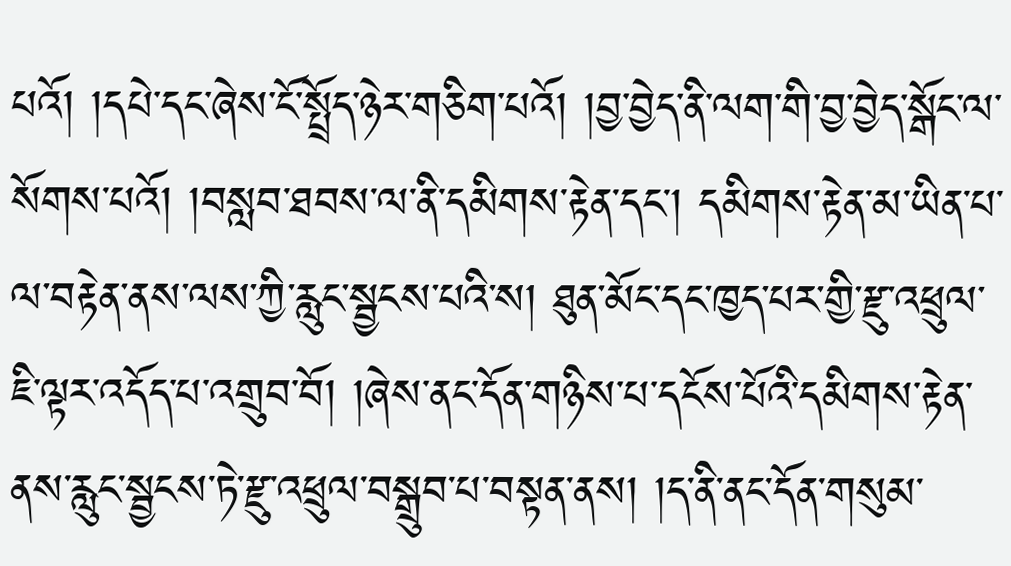པའོ། །དཔེ་དང་ཞེས་ངོ་སྤྲོད་ཉེར་གཅིག་པའོ། །བྱ་བྱེད་ནི་ལག་གི་བྱ་བྱེད་སྒོང་ལ་སོགས་པའོ། །བསླབ་ཐབས་ལ་ནི་དམིགས་རྟེན་དང་། དམིགས་རྟེན་མ་ཡིན་པ་ལ་བརྟེན་ནས་ལས་ཀྱི་རླུང་སྦྱངས་པའི་ས། ཐུན་མོང་དང་ཁྱད་པར་གྱི་རྫུ་འཕྲུལ་ཇི་ལྟར་འདོད་པ་འགྲུབ་བོ། །ཞེས་ནང་དོན་གཉིས་པ་དངོས་པོའི་དམིགས་རྟེན་ནས་རླུང་སྦྱངས་ཏེ་རྫུ་འཕྲུལ་བསྒྲུབ་པ་བསྟན་ནས། །ད་ནི་ནང་དོན་གསུམ་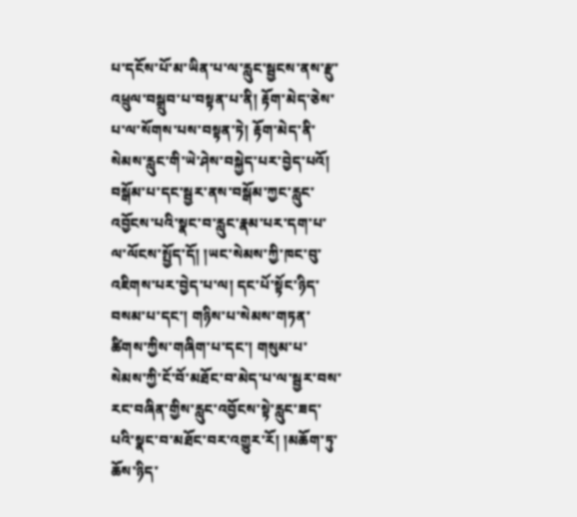པ་དངོས་པོ་མ་ཡིན་པ་ལ་རླུང་སྦྱངས་ནས་རྫུ་འཕྲུལ་བསྒྲུབ་པ་བསྟན་པ་ནི། རྟོག་མེད་ཅེས་པ་ལ་སོགས་པས་བསྟན་ཏེ། རྟོག་མེད་ནི་སེམས་རླུང་གི་ཡེ་ཤེས་བསྐྱེད་པར་བྱེད་པའོ། བསྒོམ་པ་དང་སྦྱར་ནས་བསྒོམ་ཀྱང་རླུང་འབྱོངས་པའི་སྣང་བ་རླུང་རྣམ་པར་དག་པ་ལ་ལོངས་སྤྱོད་དོ། །ཡང་སེམས་ཀྱི་ཁང་བུ་འཇིགས་པར་བྱེད་པ་ལ། དང་པོ་སྟོང་ཉིད་བསམ་པ་དང་། གཉིས་པ་སེམས་གཏན་ཚིགས་ཀྱིས་གཞིག་པ་དང་། གསུམ་པ་སེམས་ཀྱི་ངོ་བོ་མཐོང་བ་མེད་པ་ལ་སྦྱར་བས་རང་བཞིན་གྱིས་རླུང་འབྱོངས་སྟེ་རླུང་ཟད་པའི་སྣང་བ་མཐོང་བར་འགྱུར་རོ། །མཆོག་ཏུ་ཆོས་ཉིད་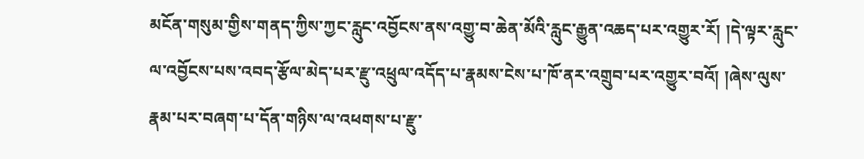མངོན་གསུམ་གྱིས་གནད་ཀྱིས་ཀྱང་རླུང་འབྱོངས་ནས་འགྱུ་བ་ཆེན་མོའི་རླུང་རྒྱུན་འཆད་པར་འགྱུར་རོ། །དེ་ལྟར་རླུང་ལ་འབྱོངས་པས་འབད་རྩོལ་མེད་པར་རྫུ་འཕྲུལ་འདོད་པ་རྣམས་ངེས་པ་ཁོ་ནར་འགྲུབ་པར་འགྱུར་བའོ། །ཞེས་ལུས་རྣམ་པར་བཞག་པ་དོན་གཉིས་ལ་འཕགས་པ་རྫུ་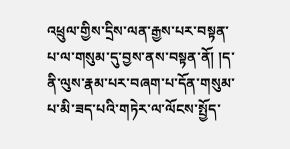འཕྲུལ་གྱིས་དྲིས་ལན་རྒྱས་པར་བསྟན་པ་ལ་གསུམ་དུ་བྱས་ནས་བསྟན་ནོ། །ད་ནི་ལུས་རྣམ་པར་བཞག་པ་དོན་གསུམ་པ་མི་ཟད་པའི་གཏེར་ལ་ལོངས་སྤྱོད་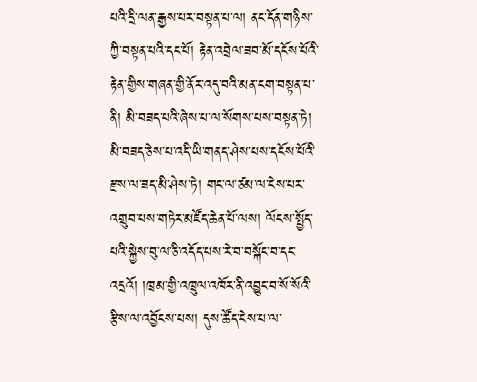པའི་དྲི་ལན་རྒྱས་པར་བསྟན་པ་ལ། ནང་དོན་གཉིས་ཀྱི་བསྟན་པའི་དང་པོ། རྟེན་འབྲེལ་ཟབ་མོ་དངོས་པོའི་རྟེན་གྱིས་གཞན་གྱི་ནོར་འདུ་བའི་མན་ངག་བསྟན་པ་ནི། མི་བཟད་པའི་ཞེས་པ་ལ་སོགས་པས་བསྟན་ཏེ། མི་བཟད་ཅེས་པ་འདི་ཡི་གནད་ཤེས་པས་དངོས་པོའི་རྫས་ལ་ཟད་མི་ཤེས་ཏེ། གང་ལ་ཙམ་ལ་ངེས་པར་འགྲུབ་པས་གཏེར་མཛོད་ཆེན་པོ་ལས། ལོངས་སྤྱོད་པའི་སྐྱེས་བུ་ལ་ཅི་འདོད་པས་རེ་བ་བསྐོང་བ་དང་འདྲའོ། །ཁྲམ་གྱི་འཁྲུལ་འཁོར་ནི་འབྱུང་བ་སོ་སོའི་རྩིས་ལ་འབྱོངས་པས། དུས་ཚོད་ངེས་པ་ལ་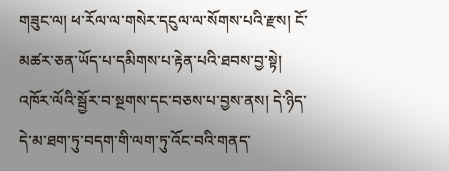གཟུང་ལ། ཕ་རོལ་ལ་གསེར་དངུལ་ལ་སོགས་པའི་རྫས། ངོ་མཚར་ཅན་ཡོད་པ་དམིགས་པ་རྟེན་པའི་ཐབས་བྱ་སྟེ། འཁོར་ལོའི་སྦྱོར་བ་སྔགས་དང་བཅས་པ་བྱས་ནས། དེ་ཉིད་དེ་མ་ཐག་ཏུ་བདག་གི་ལག་ཏུ་འོང་བའི་གནད་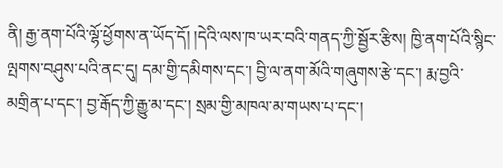ནི། རྒྱ་ནག་པོའི་ལྷོ་ཕྱོགས་ན་ཡོད་དོ། །དེའི་ལས་ཁ་ཡར་བའི་གནད་ཀྱི་སྦྱོར་རྩིས། ཁྱི་ནག་པོའི་སྙིང་ལྤགས་བཤུས་པའི་ནང་དུ། དམ་གྱི་དམིགས་དང་། བྱི་ལ་ནག་མོའི་གཞུགས་རྩེ་དང་། རྨ་བྱའི་མགྲིན་པ་དང་། བྱ་རྒོད་ཀྱི་རྒྱུ་མ་དང་། སྲམ་གྱི་མཁལ་མ་གཡས་པ་དང་།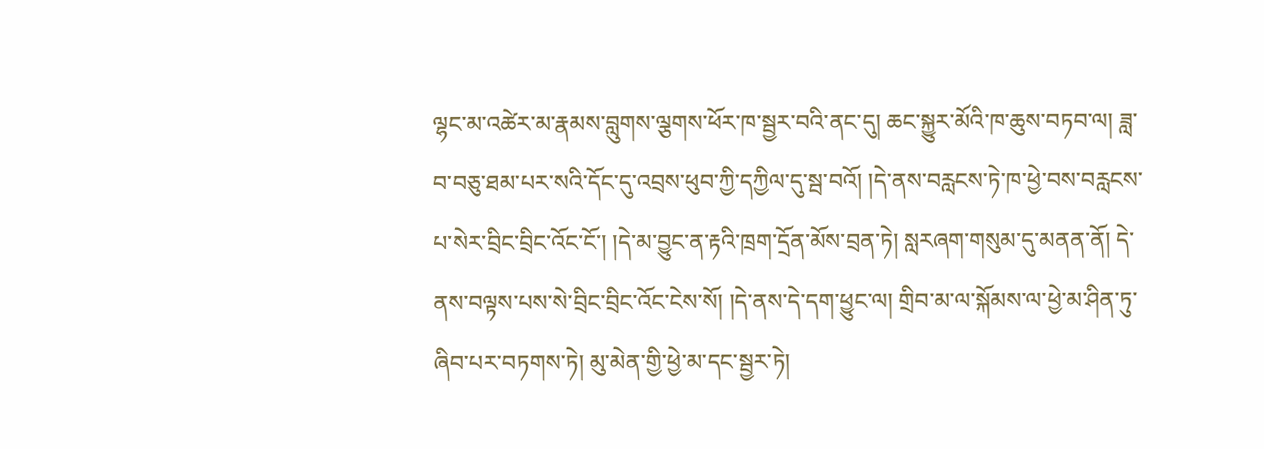ལྷང་མ་འཚེར་མ་རྣམས་བླུགས་ལྕགས་ཕོར་ཁ་སྦྱར་བའི་ནང་དུ། ཆང་སྐྱུར་མོའི་ཁ་ཆུས་བཏབ་ལ། ཟླ་བ་བཅུ་ཐམ་པར་སའི་དོང་དུ་འབྲས་ཕུབ་ཀྱི་དཀྱིལ་དུ་སྦ་བའོ། །དེ་ནས་བརླངས་ཏེ་ཁ་ཕྱེ་བས་བརླངས་པ་སེར་བྲིང་བྲིང་འོང་ངོ་། །དེ་མ་བྱུང་ན་རྟའི་ཁྲག་དྲོན་མོས་བྲན་ཏེ། སླརཞག་གསུམ་དུ་མནན་ནོ། དེ་ནས་བལྟས་པས་སེ་བྲིང་བྲིང་འོང་ངེས་སོ། །དེ་ནས་དེ་དག་ཕྱུང་ལ། གྲིབ་མ་ལ་སྐོམས་ལ་ཕྱེ་མ་ཤིན་ཏུ་ཞིབ་པར་བཏགས་ཏེ། མུ་མེན་གྱི་ཕྱེ་མ་དང་སྦྱར་ཏེ།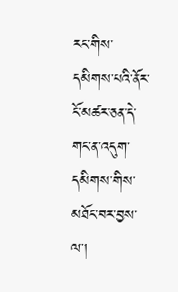རང་གིས་དམིགས་པའི་ནོར་ངོ་མཚར་ཅན་དེ་གང་ན་འདུག་དམིགས་གིས་མཐོང་བར་བྱས་ལ་།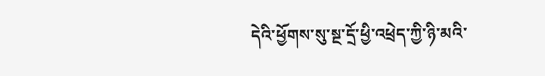དེའི་ཕྱོགས་སུ་སྔ་དྲོ་ཕྱི་འཕྲེད་ཀྱི་ཉི་མའི་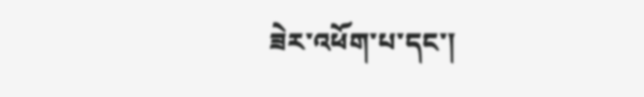ཟེར་འཕོག་པ་དང་།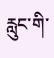རླུང་གི་